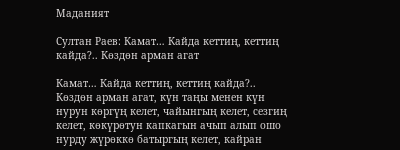Маданият

Султан Раев: Камат… Кайда кеттиң, кеттиң кайда?.. Көздөн арман агат

Камат… Кайда кеттиң, кеттиң кайда?..
Көздөн арман агат, күн таңы менен күн нурун көргүң келет, чайынгың келет, сезгиң келет, көкүрөтун капкагын ачып алып ошо нурду жүрөккө батыргың келет, кайран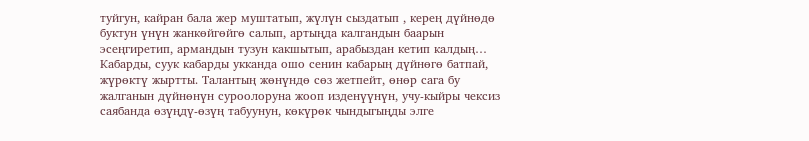туйгун, кайран бала жер муштатып, жүлүн сыздатып , керең дүйнөдө буктун үнүн жанкөйгөйгө салып, артыңда калгандын баарын эсеңгиретип, армандын тузун какшытып, арабыздан кетип калдың…
Кабарды, суук кабарды укканда ошо сенин кабарың дүйнөгө батпай, жүрөктү жыртты. Талантың жөнүндө сөз жетпейт, өнөр сага бу жалганын дүйнөнүн суроолоруна жооп изденүүнүн, учу-кыйры чексиз саябанда өзүңдү-өзүң табуунун, көкүрөк чындыгыңды элге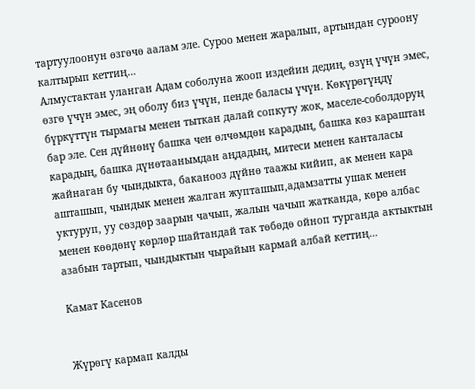тартуулоонун өзгөчө аалам эле. Суроо менен жаралып, артындан суроону калтырып кеттиң…
Алмустактан уланган Адам соболуна жооп издейин дедиң, өзүң үчүн эмес, өзгө үчүн эмес, эң оболу биз үчүн, пенде баласы үчүн. Көкүрөгүңдү бүркүттүн тырмагы менен тыткан далай сопкуту жок, маселе-соболдоруң бар эле. Сен дүйнөнү башка чен өлчөмдөн карадың, башка көз караштан карадың, башка дүнөтаанымдан аңдадың, митеси менен канталасы жайнаган бу чындыкта, баканооз дүйнө таажы кийип, ак менен кара ашташып, чындык менен жалган жупташып,адамзатты ушак менен уктуруп, уу сөздөр заарын чачып, жалын чачып жатканда, көрө албас менен көөдөнү көрлөр шайтандай так төбөдө ойноп турганда актыктын азабын тартып, чындыктын чырайын кармай албай кеттиң…

Камат Касенов


Жүрөгү кармап калды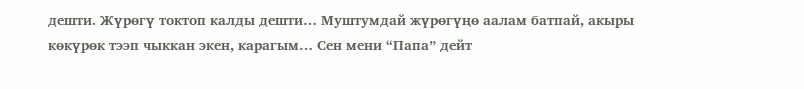дешти. Жүрөгү токтоп калды дешти… Муштумдай жүрөгүңө аалам батпай, акыры көкүрөк тээп чыккан экен, карагым… Сен мени “Папа” дейт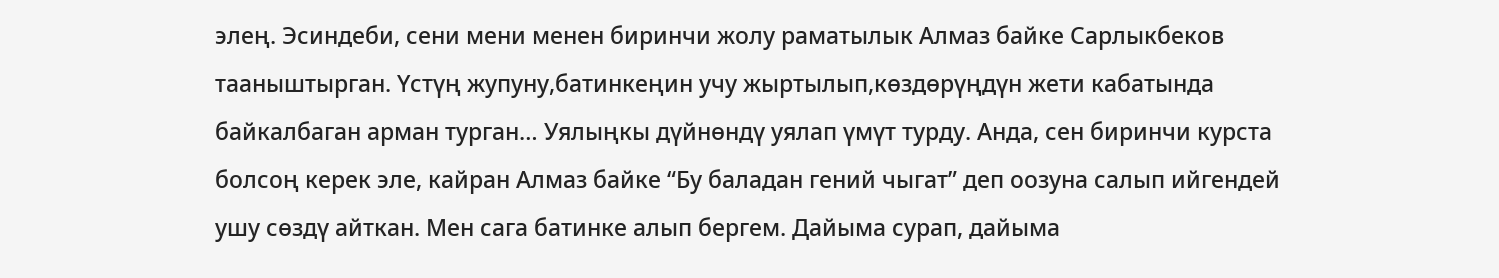элең. Эсиндеби, сени мени менен биринчи жолу раматылык Алмаз байке Сарлыкбеков тааныштырган. Үстүң жупуну,батинкеңин учу жыртылып,көздөрүңдүн жети кабатында байкалбаган арман турган… Уялыңкы дүйнөндү уялап үмүт турду. Анда, сен биринчи курста болсоң керек эле, кайран Алмаз байке “Бу баладан гений чыгат” деп оозуна салып ийгендей ушу сөздү айткан. Мен сага батинке алып бергем. Дайыма сурап, дайыма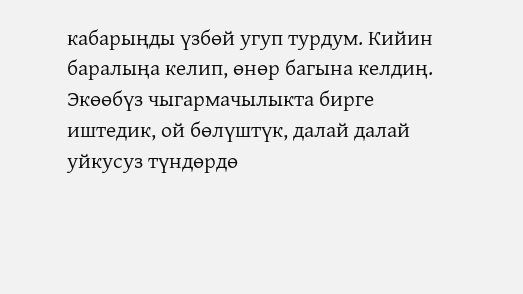кабарыңды үзбөй угуп турдум. Кийин баралыңа келип, өнөр багына келдиң. Экөөбүз чыгармачылыкта бирге иштедик, ой бөлүштүк, далай далай уйкусуз түндөрдө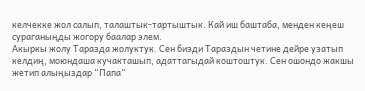келчекке жол салып, талаштык-тартыштык. Кай иш баштаба, менден кеңеш сураганыңды жогору баалар элем.
Акыркы жолу Таразда жолуктук. Сен бизди Тараздын четине дейре узатып келдиң, моюндаша кучакташып, адаттагыдай коштоштук. Сен ошондо жакшы жетип алыңыздар “Папа”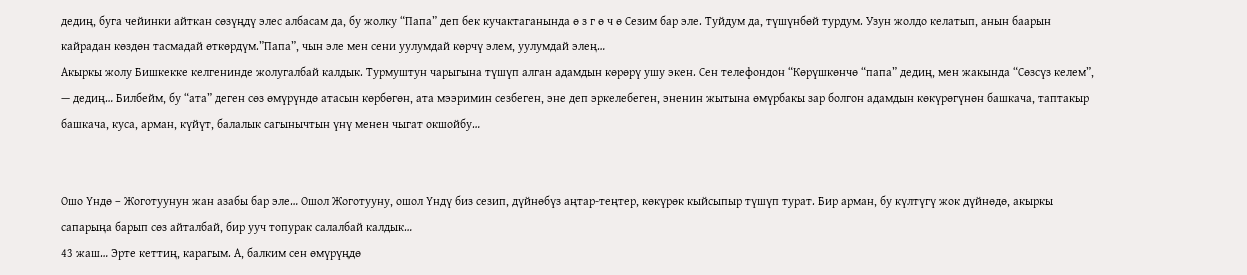дедиң, буга чейинки айткан сөзүңдү элес албасам да, бу жолку “Папа” деп бек кучактаганында ө з г ө ч ө Сезим бар эле. Туйдум да, түшүнбөй турдум. Узун жолдо келатып, анын баарын кайрадан көздөн тасмадай өткөрдүм.”Папа”, чын эле мен сени уулумдай көрчү элем, уулумдай элең…
Акыркы жолу Бишкекке келгенинде жолугалбай калдык. Турмуштун чарыгына түшүп алган адамдын көрөрү ушу экен. Сен телефондон “Көрүшкөнчө “папа” дедиң, мен жакында “Сөзсүз келем”, — дедиң… Билбейм, бу “ата” деген сөз өмүрүндө атасын көрбөгөн, ата мээримин сезбеген, эне деп эркелебеген, эненин жытына өмүрбакы зар болгон адамдын көкүрөгүнөн башкача, таптакыр башкача, куса, арман, күйүт, балалык сагынычтын үнү менен чыгат окшойбу…


Ошо Үндө – Жоготуунун жан азабы бар эле… Ошол Жоготууну, ошол Үндү биз сезип, дүйнөбүз аңтар-теңтер, көкүрөк кыйсыпыр түшүп турат. Бир арман, бу күлтүгү жок дүйнөдө, акыркы сапарыңа барып сөз айталбай, бир ууч топурак салалбай калдык…
43 жаш… Эрте кеттиң, карагым. А, балким сен өмүрүңдө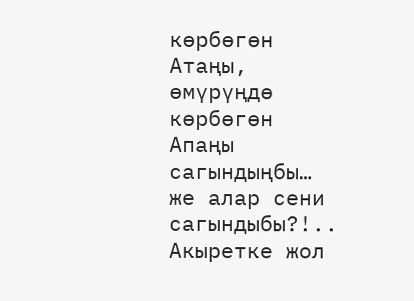көрбөгөн Атаңы, өмүрүңдө көрбөгөн Апаңы сагындыңбы… же алар сени сагындыбы?!.. Акыретке жол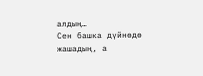алдың…
Сен башка дүйнөдө жашадың, а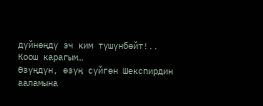дүйнөңдү эч ким түшүнбөйт!..
Коош карагым…
Өзүңдүн, өзүң сүйгөн Шекспирдин ааламына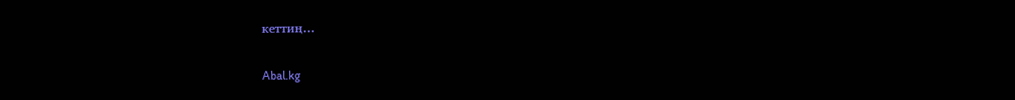кеттиң…

Abal.kg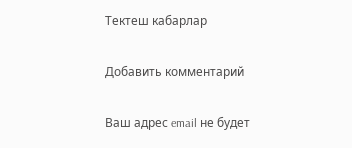Тектеш кабарлар

Добавить комментарий

Ваш адрес email не будет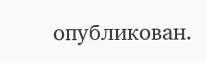опубликован.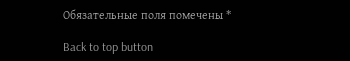Обязательные поля помечены *

Back to top button